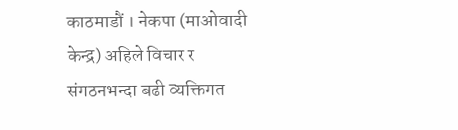काठमाडौं । नेकपा (माओवादी केन्द्र) अहिले विचार र संगठनभन्दा बढी व्यक्तिगत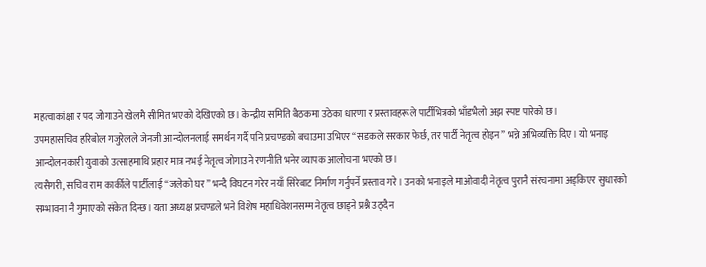महत्वाकांक्षा र पद जोगाउने खेलमै सीमित भएको देखिएको छ। केन्द्रीय समिति बैठकमा उठेका धारणा र प्रस्तावहरूले पार्टीभित्रको भाँडभैलो अझ स्पष्ट पारेको छ।
उपमहासचिव हरिबोल गजुरेलले जेनजी आन्दोलनलाई समर्थन गर्दै पनि प्रचण्डको बचाउमा उभिएर “सडकले सरकार फेर्छ, तर पार्टी नेतृत्व होइन” भन्ने अभिव्यक्ति दिए। यो भनाइ आन्दोलनकारी युवाको उत्साहमाथि प्रहार मात्र नभई नेतृत्व जोगाउने रणनीति भनेर व्यापक आलोचना भएको छ।
त्यसैगरी, सचिव राम कार्कीले पार्टीलाई “जलेको घर” भन्दै विघटन गरेर नयाँ सिरेबाट निर्माण गर्नुपर्ने प्रस्ताव गरे। उनको भनाइले माओवादी नेतृत्व पुरानै संरचनामा अड्किएर सुधारको सम्भावना नै गुमाएको संकेत दिन्छ। यता अध्यक्ष प्रचण्डले भने विशेष महाधिवेशनसम्म नेतृत्व छाड्ने प्रश्नै उठ्दैन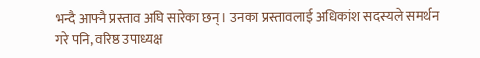भन्दै आफ्नै प्रस्ताव अघि सारेका छन्। उनका प्रस्तावलाई अधिकांश सदस्यले समर्थन गरे पनि, वरिष्ठ उपाध्यक्ष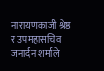नारायणकाजी श्रेष्ठ र उपमहासचिव जनार्दन शर्माले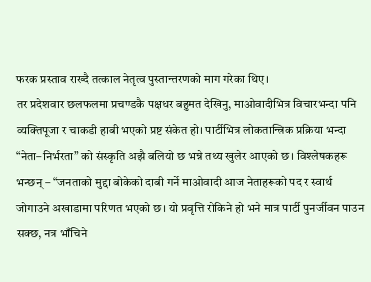फरक प्रस्ताव राख्दै तत्काल नेतृत्व पुस्तान्तरणको माग गरेका थिए।
तर प्रदेशवार छलफलमा प्रचण्डकै पक्षधर बहुमत देखिनु, माओवादीभित्र विचारभन्दा पनि व्यक्तिपूजा र चाकडी हाबी भएको प्रष्ट संकेत हो। पार्टीभित्र लोकतान्त्रिक प्रक्रिया भन्दा “नेता–निर्भरता” को संस्कृति अझै बलियो छ भन्ने तथ्य खुलेर आएको छ। विश्लेषकहरू भन्छन् – “जनताको मुद्दा बोकेको दाबी गर्ने माओवादी आज नेताहरूको पद र स्वार्थ जोगाउने अखाडामा परिणत भएको छ। यो प्रवृत्ति रोकिने हो भने मात्र पार्टी पुनर्जीवन पाउन सक्छ, नत्र भाँचिने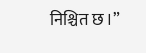निश्चित छ।”